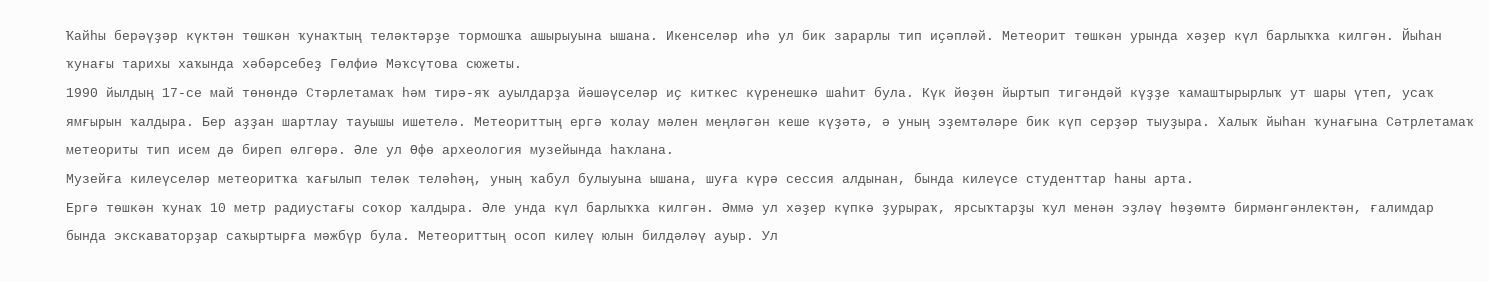Ҡайһы берәүҙәр күктән төшкән ҡунаҡтың теләктәрҙе тормошҡа ашырыуына ышана. Икенселәр иһә ул бик зарарлы тип иҫәпләй. Метеорит төшкән урында хәҙер күл барлыҡҡа килгән. Йыһан ҡунағы тарихы хаҡында хәбәрсебеҙ Гөлфиә Мәҡсүтова сюжеты.
1990 йылдың 17-се май төнөндә Стәрлетамаҡ һәм тирә-яҡ ауылдарҙа йәшәүселәр иҫ киткес күренешкә шаһит була. Күк йөҙөн йыртып тигәндәй күҙҙе ҡамаштырырлыҡ ут шары үтеп, усаҡ ямғырын ҡалдыра. Бер аҙҙан шартлау тауышы ишетелә. Метеориттың ергә ҡолау мәлен меңләгән кеше күҙәтә, ә уның эҙемтәләре бик күп серҙәр тыуҙыра. Халыҡ йыһан ҡунағына Сәтрлетамаҡ метеориты тип исем дә биреп өлгөрә. Әле ул Өфө археология музейында һаҡлана.
Музейға килеүселәр метеоритҡа ҡағылып теләк теләһәң, уның ҡабул булыуына ышана, шуға күрә сессия алдынан, бында килеүсе студенттар һаны арта.
Ергә төшкән ҡунаҡ 10 метр радиустағы соҡор ҡалдыра. Әле унда күл барлыҡҡа килгән. Әммә ул хәҙер күпкә ҙурыраҡ, ярсыҡтарҙы ҡул менән эҙләү һөҙөмтә бирмәнгәнлектән, ғалимдар бында экскаваторҙар саҡыртырға мәжбүр була. Метеориттың осоп килеү юлын билдәләү ауыр. Ул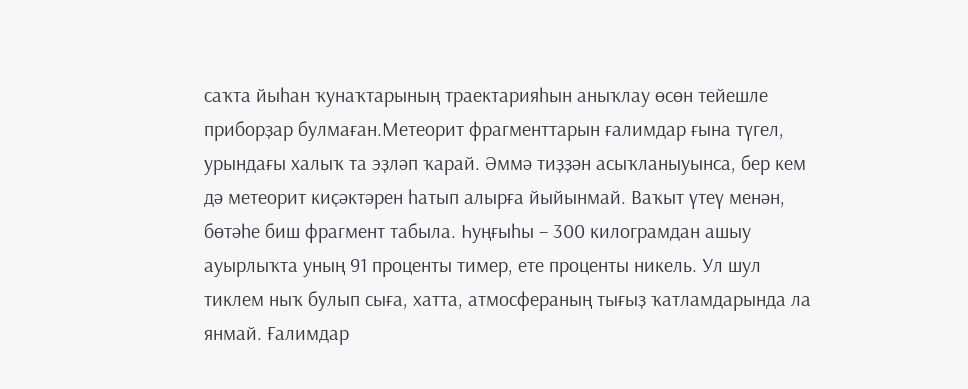саҡта йыһан ҡунаҡтарының траектарияһын аныҡлау өсөн тейешле приборҙар булмаған.Метеорит фрагменттарын ғалимдар ғына түгел, урындағы халыҡ та эҙләп ҡарай. Әммә тиҙҙән асыҡланыуынса, бер кем дә метеорит киҫәктәрен һатып алырға йыйынмай. Ваҡыт үтеү менән, бөтәһе биш фрагмент табыла. Һуңғыһы – 300 килограмдан ашыу ауырлыҡта уның 91 проценты тимер, ете проценты никель. Ул шул тиклем ныҡ булып сыға, хатта, атмосфераның тығыҙ ҡатламдарында ла янмай. Ғалимдар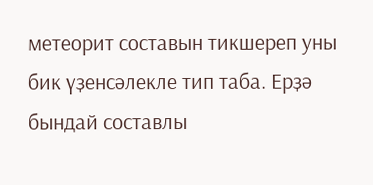метеорит составын тикшереп уны бик үҙенсәлекле тип таба. Ерҙә бындай составлы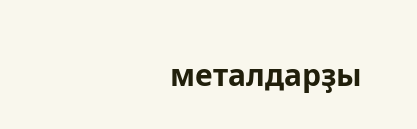металдарҙы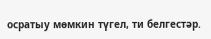осратыу мөмкин түгел, ти белгестәр.